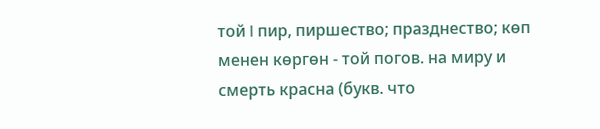той I пир, пиршество; празднество; көп менен көргөн - той погов. на миру и смерть красна (букв. что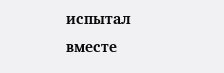испытал вместе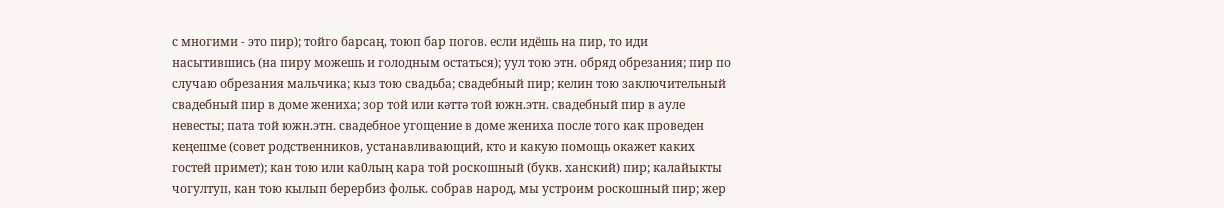с многими - это пир); тойго барсаң, тоюп бар погов. если идёшь на пир, то иди насытившись (на пиру можешь и голодным остаться); уул тою этн. обряд обрезания; пир по случаю обрезания мальчика; кыз тою свадьба; свадебный пир; келин тою заключительный свадебный пир в доме жениха; зор той или кәттә той южн.этн. свадебный пир в ауле невесты; пата той южн.этн. свадебное угощение в доме жениха после того как проведен кеңешме (совет родственников, устанавливающий, кто и какую помощь окажет каких гостей примет); кан тою или ка0лың кара той роскошный (букв. ханский) пир; калайыкты чогултуп, кан тою кылып берербиз фольк. собрав народ, мы устроим роскошный пир; жер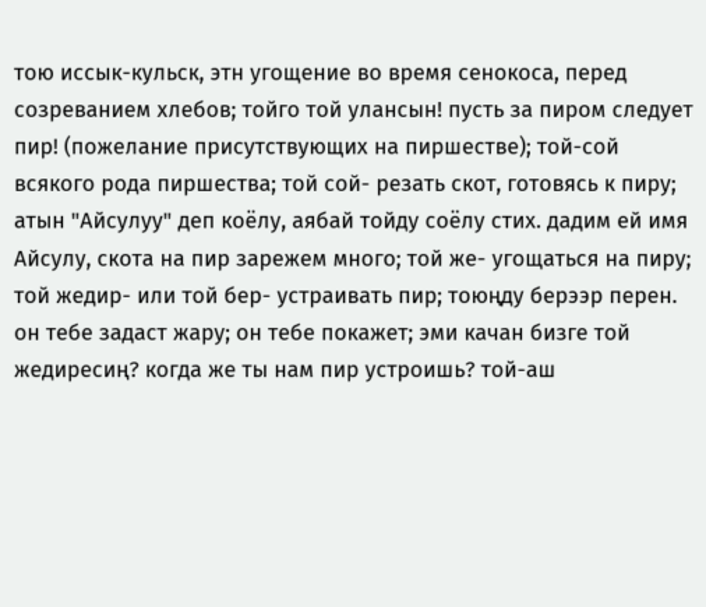тою иссык-кульск, этн угощение во время сенокоса, перед созреванием хлебов; тойго той улансын! пусть за пиром следует пир! (пожелание присутствующих на пиршестве); той-сой всякого рода пиршества; той сой- резать скот, готовясь к пиру; атын "Айсулуу" деп коёлу, аябай тойду соёлу стих. дадим ей имя Айсулу, скота на пир зарежем много; той же- угощаться на пиру; той жедир- или той бер- устраивать пир; тоюңду берээр перен. он тебе задаст жару; он тебе покажет; эми качан бизге той жедиресиң? когда же ты нам пир устроишь? той-аш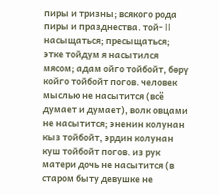пиры и тризны; всякого рода пиры и празднества. той- II насыщаться; пресыщаться; этке тойдум я насытился мясом; адам ойго тойбойт, бөрү койго тойбойт погов. человек мыслью не насытится (всё думает и думает), волк овцами не насытится; эненин колунан кыз тойбойт, эрдин колунан куш тойбойт погов. из рук матери дочь не насытится (в старом быту девушке не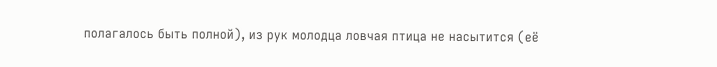полагалось быть полной), из рук молодца ловчая птица не насытится (её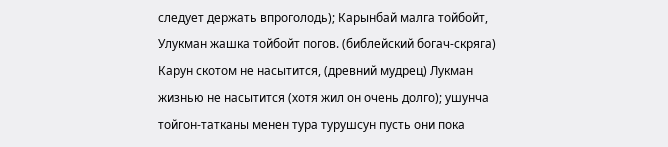следует держать впроголодь); Карынбай малга тойбойт, Улукман жашка тойбойт погов. (библейский богач-скряга) Карун скотом не насытится, (древний мудрец) Лукман жизнью не насытится (хотя жил он очень долго); ушунча тойгон-татканы менен тура турушсун пусть они пока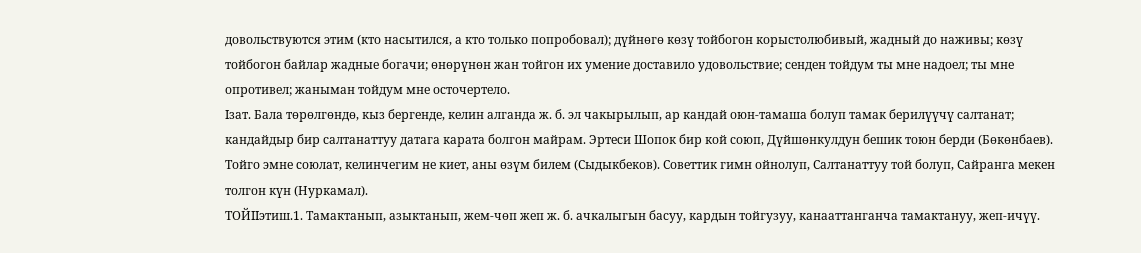довольствуются этим (кто насытился, а кто только попробовал); дүйнөгө көзү тойбогон корыстолюбивый, жадный до наживы; көзү тойбогон байлар жадные богачи; өнөрүнөн жан тойгон их умение доставило удовольствие; сенден тойдум ты мне надоел; ты мне опротивел; жаныман тойдум мне осточертело.
Iзат. Бала төрөлгөндө, кыз бергенде, келин алганда ж. б. эл чакырылып, ар кандай оюн-тамаша болуп тамак берилүүчү салтанат; кандайдыр бир салтанаттуу датага карата болгон майрам. Эртеси Шопок бир кой союп, Дүйшөнкулдун бешик тоюн берди (Бөкөнбаев). Тойго эмне союлат, келинчегим не киет, аны өзүм билем (Сыдыкбеков). Советтик гимн ойнолуп, Салтанаттуу той болуп, Сайранга мекен толгон күн (Нуркамал).
ТОЙIIэтиш.1. Тамактанып, азыктанып, жем-чөп жеп ж. б. ачкалыгын басуу, кардын тойгузуу, канааттанганча тамактануу, жеп-ичүү.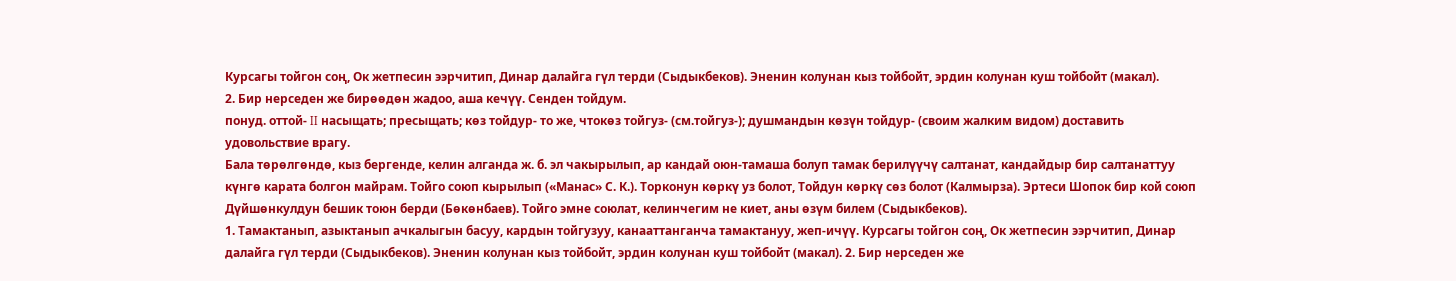Курсагы тойгон соң, Ок жетпесин ээрчитип, Динар далайга гүл терди (Сыдыкбеков). Эненин колунан кыз тойбойт, эрдин колунан куш тойбойт (макал).
2. Бир нерседен же бирөөдөн жадоо, аша кечүү. Сенден тойдум.
понуд. оттой- II насыщать; пресыщать; көз тойдур- то же, чтокөз тойгуз- (см.тойгуз-); душмандын көзүн тойдур- (своим жалким видом) доставить удовольствие врагу.
Бала төрөлгөндө, кыз бергенде, келин алганда ж. б. эл чакырылып, ар кандай оюн-тамаша болуп тамак берилүүчү салтанат, кандайдыр бир салтанаттуу күнгө карата болгон майрам. Тойго союп кырылып («Манас» С. К.). Торконун көркү уз болот, Тойдун көркү сөз болот (Калмырза). Эртеси Шопок бир кой союп Дүйшөнкулдун бешик тоюн берди (Бөкөнбаев). Тойго эмне союлат, келинчегим не киет, аны өзүм билем (Сыдыкбеков).
1. Тамактанып, азыктанып ачкалыгын басуу, кардын тойгузуу, канааттанганча тамактануу, жеп-ичүү. Курсагы тойгон соң, Ок жетпесин ээрчитип, Динар далайга гүл терди (Сыдыкбеков). Эненин колунан кыз тойбойт, эрдин колунан куш тойбойт (макал). 2. Бир нерседен же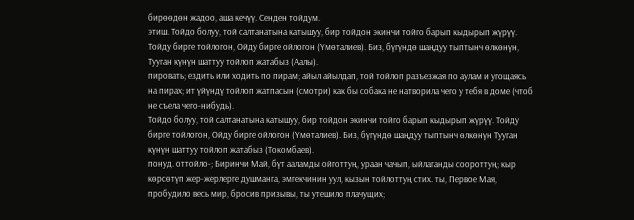бирөөдөн жадоо, аша кечүү. Сенден тойдум.
этиш. Тойдо болуу, той салтанатына катышуу, бир тойдон экинчи тойго барып кыдырып жүрүү. Тойду бирге тойлогон, Ойду бирге ойлогон (Үмөталиев). Биз, бүгүндө шаңдуу тыптынч өлкөнүн, Тууган күнүн шаттуу тойлоп жатабыз (Аалы).
пировать; ездить или ходить по пирам; айыл айылдап, той тойлоп разъезжая по аулам и угощаясь на пирах; ит үйүндү тойлоп жатпасын (смотри) как бы собака не натворила чего у тебя в доме (чтоб не съела чего-нибудь).
Тойдо болуу, той салтанатына катышуу, бир тойдон экинчи тойго барып кыдырып жүрүү. Тойду бирге тойлогон, Ойду бирге ойлогон (Үмөталиев). Биз, бүгүндө шаңдуу тыптынч өлкөнүн Тууган күнүн шаттуу тойлоп жатабыз (Токомбаев).
понуд. оттойло-; Биринчи Май, бүт ааламды ойготтуң, ураан чачып, ыйлаганды соороттуң; кыр көрсөтүп жер-жерлерге душманга, эмгекчинин уул, кызын тойлоттуң стих. ты, Первое Мая, пробудило весь мир, бросив призывы, ты утешило плачущих;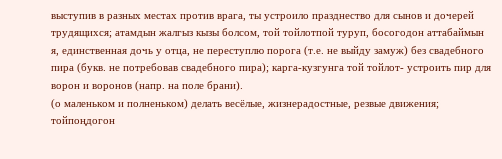выступив в разных местах против врага, ты устроило празднество для сынов и дочерей трудящихся; атамдын жалгыз кызы болсом, той тойлотпой туруп, босогодон аттабаймын я, единственная дочь у отца, не переступлю порога (т.е. не выйду замуж) без свадебного пира (букв. не потребовав свадебного пира); карга-кузгунга той тойлот- устроить пир для ворон и воронов (напр. на поле брани).
(о маленьком и полненьком) делать весёлые, жизнерадостные, резвые движения; тойпоңдогон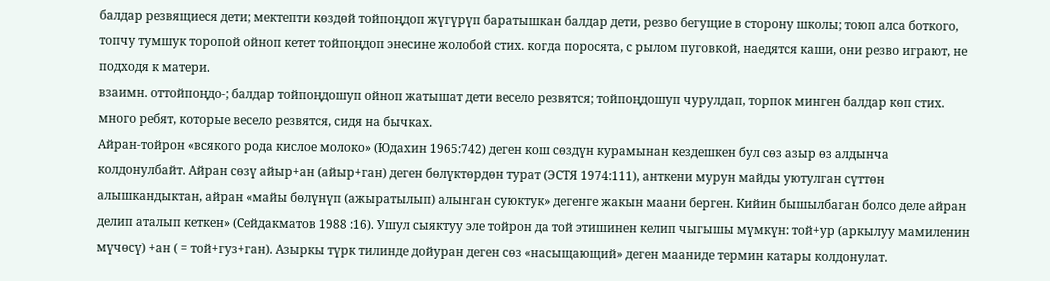балдар резвящиеся дети; мектепти көздөй тойпоңдоп жүгүрүп баратышкан балдар дети, резво бегущие в сторону школы; тоюп алса боткого, топчу тумшук торопой ойноп кетет тойпоңдоп энесине жолобой стих. когда поросята, с рылом пуговкой, наедятся каши, они резво играют, не подходя к матери.
взаимн. оттойпоңдо-; балдар тойпоңдошуп ойноп жатышат дети весело резвятся; тойпоңдошуп чурулдап, торпок минген балдар көп стих. много ребят, которые весело резвятся, сидя на бычках.
Айран-тойрон «всякого рода кислое молоко» (Юдахин 1965:742) деген кош сөздүн курамынан кездешкен бул сөз азыр өз алдынча колдонулбайт. Айран сөзү айыр+ан (айыр+ган) деген бөлүктөрдөн турат (ЭСТЯ 1974:111), анткени мурун майды уютулган сүттөн алышкандыктан, айран «майы бөлүнүп (ажыратылып) алынган суюктук» дегенге жакын маани берген. Кийин бышылбаган болсо деле айран делип аталып кеткен» (Сейдакматов 1988 :16). Ушул сыяктуу эле тойрон да той этишинен келип чыгышы мүмкүн: той+ур (аркылуу мамиленин мүчөсү) +ан ( = той+гуз+ган). Азыркы түрк тилинде дойуран деген сөз «насыщающий» деген мааниде термин катары колдонулат.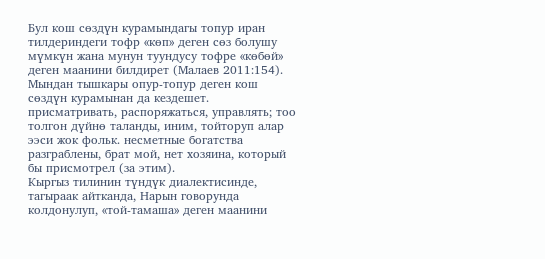Бул кош сөздүн курамындагы топур иран тилдериндеги тофр «көп» деген сөз болушу мүмкүн жана мунун туундусу тофре «көбөй» деген маанини билдирет (Малаев 2011:154). Мындан тышкары опур-топур деген кош сөздүн курамынан да кездешет.
присматривать, распоряжаться, управлять; тоо толгон дүйнө таланды, иним, тойторуп алар ээси жок фольк. несметные богатства разграблены, брат мой, нет хозяина, который бы присмотрел (за этим).
Кыргыз тилинин түндүк диалектисинде, тагыраак айтканда, Нарын говорунда колдонулуп, «той-тамаша» деген маанини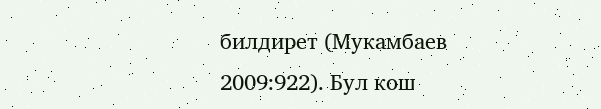билдирет (Мукамбаев 2009:922). Бул кош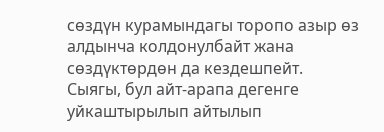сөздүн курамындагы торопо азыр өз алдынча колдонулбайт жана сөздүктөрдөн да кездешпейт. Сыягы, бул айт-арапа дегенге уйкаштырылып айтылып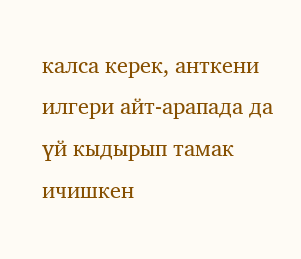калса керек, анткени илгери айт-арапада да үй кыдырып тамак ичишкен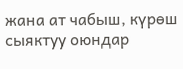жана ат чабыш, күрөш сыяктуу оюндар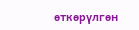өткөрүлгөн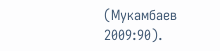(Мукамбаев 2009:90).